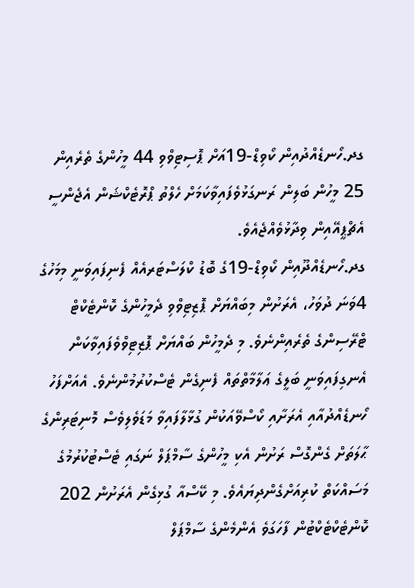ގދ.ހޯނޑެއްދުއިން ކޯވިޑް-19އަށް ޕޮސިޓިވްވި 44 މީހުންގެ ތެރެއިން 25 މީހުން ބަލިން ރަނގަޅުވެފައިވާކަމަށް ހެލްތު ޕްރޮޓެކްޝަން އެޖެންސީ އެޗްޕީއޭއިން ވިދާޅުވެއްޖެއެވެ.
ގދ.ހޯނޑެއްދޫއިން ކޯވިޑް-19ގެ ބޮޑު ކްލަސްޓަރއެއް ފެނިފައިވަނީ މިމަހުގެ 4ވަނަ ދުވަހު، އެރަށުން މިބައްޔަށް ޕޮޒިޓިވްވި ދެމީހުންގެ ކޮންޓެކްޓް ޓްރޭސިންގެ ތެރެއިންނެވެ. މި ދެމީހުން ބައްޔަށް ޕޮޒިޓިވްވެފައިވާކަން އެނގިފައިވަނީ ބަލީގެ ޢަލާމާތްތައް ފެނިގެން ޓެސްކުރުމުންނެވެ. އެއަށްފަހު ހޯނޑެއްދުއާއި އެރަށާއި ކޯސްވޭއަކުން ގުޅާލާފައިވާ މަޑަވެލިވެސް މޮނިޓަރިންގެ ޙާލަތަށް ގެންގޮސް ރަށުން އެކި މީހުންގެ ސާމްޕަލް ނަގައި ޓެސްޓުކުރުމުގެ މަސައްކަތް ކުރިއަށްގެންދިޔައެވެ. މި ކޭސްއާ ގުޅިގެން އެރަށުން 202 ކޮންޓެކްޓެކްޓުން ފާހަގަވެ އެންމެންގެ ސާމްޕަލް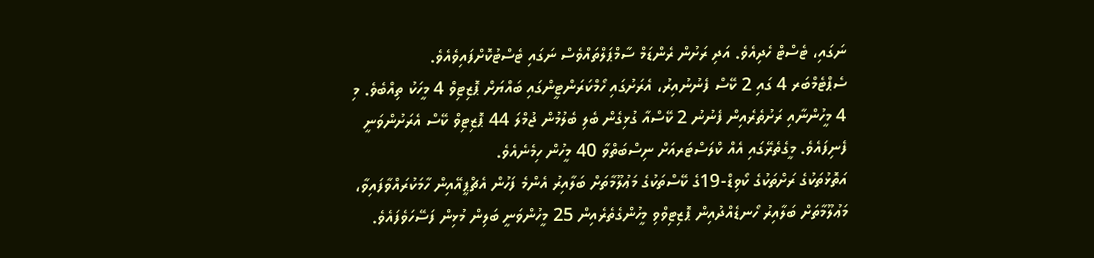ނަގައި، ޓެސްޓް ހެދިއެވެ. އަދި ރަށުން ރެންޑަމް ސާމްޕަލްތައްވެސް ނަގައި ޓެސްޓުކޮށްފައިވެއެވެ.
ސެޕްޓެމްބަރ 4 ގައި 2 ކޭސް ފެނުނުއިރު، އެރަށުގައި ހޯމްކަރަންޓީންގައި ބައްޔަށް ޕޮޒިޓިވް 4 މީހަކު ތިއްބެވެ. މި 4 މީހުންނާއި ރަށުތެރެއިން ފެނުނު 2 ކޭސްއާ ގުޅިގެން ބެލި ބެލުމުން ޖުމްލަ 44 ޕޮޒިޓިވް ކޭސް އެރަށުންވަނީ ފެނިފައެވެ. މީގެތެރޭގައި އެއް ކްލަސްޓަރއަށް ނިސްބަތްވާ 40 މީހުން ހިމެނެއެވެ.
އަތޮޅުތަކުގެ ރަށްތަކުގެ ކޯވިޑް-19ގެ ކޭސްތަކުގެ މަޢުލޫމާތަށް ބަލާއިރު އެންމެ ފަހުން އެޗްޕީއޭއިން ހާމަކުރައްވާފައިވާ، މަޢުލޫމާތަށް ބަލާއިރު ހޯނޑެއްދުއިން ޕޮޒިޓިވްވި މީހުންގެތެރެއިން 25 މީހުންވަނީ ބަލިން މުޅިން ފަސޭހަވެފައެވެ.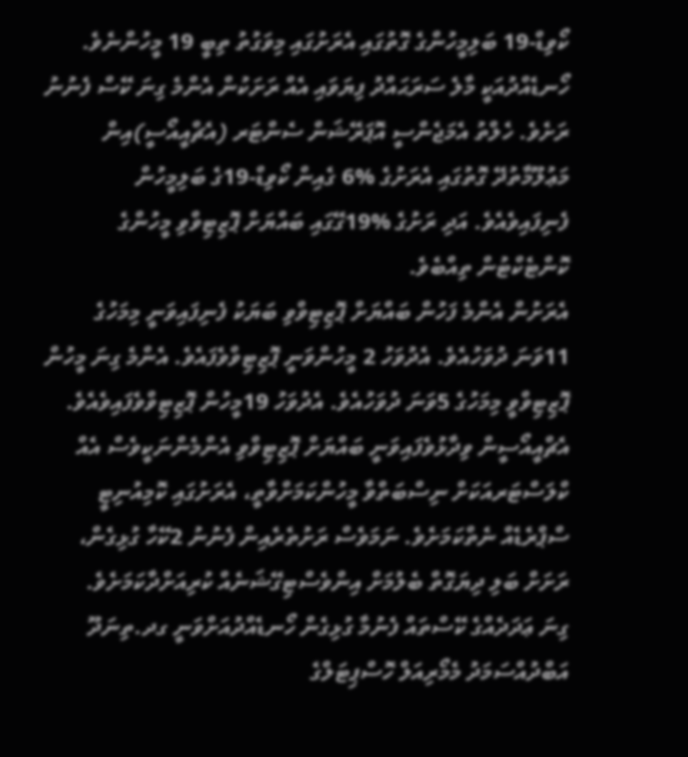ކޯވިޑް-19 ބަލިމީހުންގެ ގޮތުގައި އެރަށުގައި މިވަގުތު ތިބީ 19 މީހުންނެވެ.
ހޯނޑެއްދުއަކީ މާލެ ސަރަޙައްދު ފިޔަވައި އެއް ރަށަކުން އެންމެ ގިނަ ކޭސް ފެނުނު ރަށެވެ. ހެލްތު އެމަޖެންސީ އޮޕަރޭޝަން ސެންޓަރ (އެޗްއީއޯސީ)އިން މަޢުލޫމާތުދޭ ގޮތުގައި އެރަށުގެ %6 ގެއިން ކޯވިޑް-19ގެ ބަލިމީހުން ފެނިފައިވެއެވެ. އަދި ރަށުގެ %19ގޭގައި ބައްޔަށް ޕޮޒިޓިވްވި މީހުންގެ ކޮންޓެކްޓުން ތިއްބެވެ.
އެރަށުން އެންމެ ފަހުން ބައްޔަށް ޕޮޒިޓިވްވި ބަޔަކު ފެނިފައިވަނީ މިމަހުގެ 11ވަނަ ދުވަހުއެވެ. އެދުވަހު 2 މީހުންވަނީ ޕޮޒިޓިވްވެފައެވެ. އެންމެ ގިނަ މީހުން ޕޮޒިޓިވްވީ މިމަހުގެ 5ވަނަ ދުވަހުއެވެ. އެދުވަހު 19މީހުން ޕޮޒިޓިވްވެފައިވެއެވެ.
އެޗްއީއޯސީން ވިދާޅުވެފައިވަނީ ބައްޔަށް ޕޮޒިޓިވްވި އެންމެންނަކީވެސް އެއް ކްލަސްޓަރއަކަށް ނިސްބަތްވާ މީހުންކަމަށްވާތީ، އެރަށުގައި ކޮމިއުނިޓީ ސްޕްރެޑެއް ނެތްކަމަށެވެ. ނަމަވެސް ރަށުތެރެއިން ފެނުނު 2ކޭހާ ގުޅިގެން، ރަށަށް ބަލި ދިޔަގޮތް ބެލުމަށް އިންވެސްޓިގޭޝަނެއް ކުރިއަށްދާކަމަށެވެ.
ގިނަ ޢަދަދެއްގެ ކޭސްތައް ފެނުމާ ގުޅިގެން ހޯނޑެއްދުއަށްވަނީ ގދ.ތިނަދޫ އަބްދުއްސަމަދު މެމޯރިއަލް ހޮސްޕިޓަލްގެ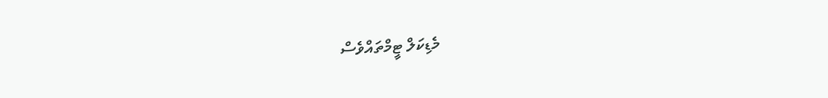މެޑިކަލް ޓީމްތައްވެސް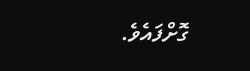ގޮށްފައެވެ.